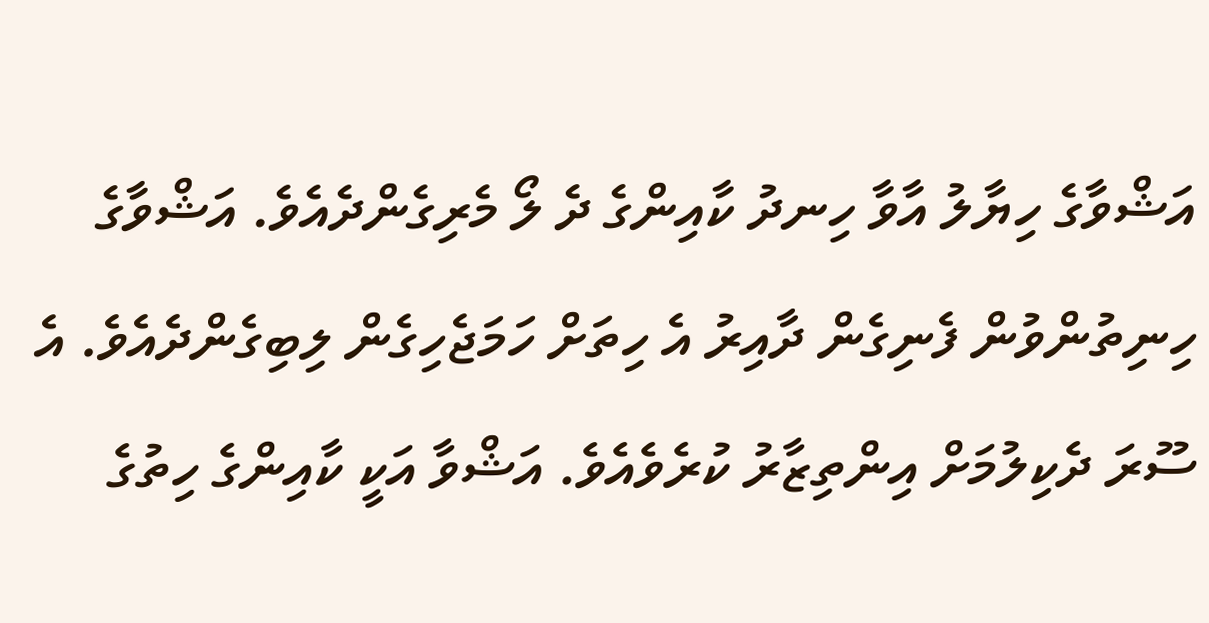އަޝްވާގެ ހިޔާލު އާވާ ހިނދު ކާއިންގެ ދެ ލޯ މެރިގެންދެއެވެ. އަޝްވާގެ ހިނިތުންވުން ފެނިގެން ދާއިރު އެ ހިތަށް ހަމަޖެހިގެން ލިބިގެންދެއެވެ. އެ ސޫރަ ދެކިލުމަށް އިންތިޒާރު ކުރެވެއެވެ. އަޝްވާ އަކީ ކާއިންގެ ހިތުގެ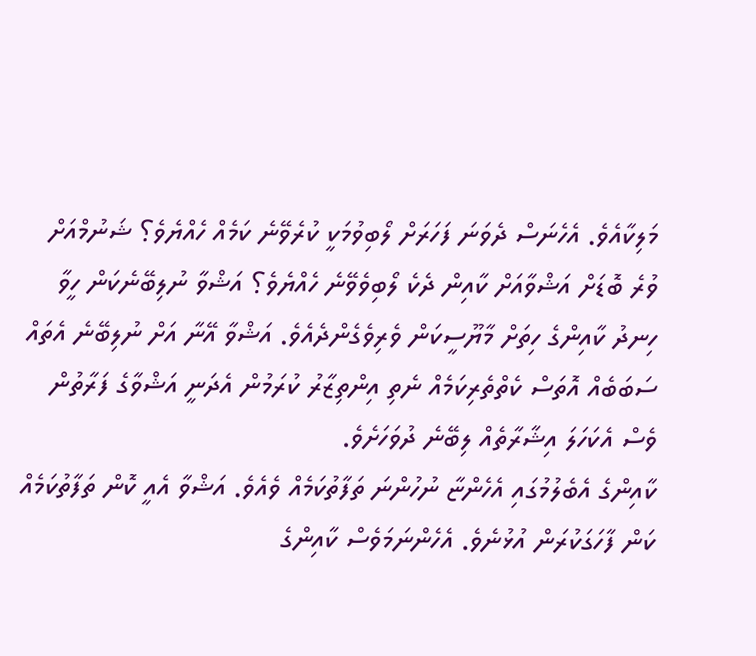މަލިކާއެވެ. އެހެނަސް ދެވަނަ ފަހަރަށް ލޯބިވުމަކީ ކުރެވޭނެ ކަމެއް ހެއްޔެވެ؟ ޝަނުމްއަށް ވުރެ ބޮޑަށް އަޝްވާއަށް ކާއިން ދެކެ ލޯބިވެވޭނެ ހެއްޔެވެ؟ އަޝްވާ ނުލިބޭނެކަން ހީވާ ހިނދު ކާއިންގެ ހިތަށް މާޔޫސީކަން ވެރިވެގެންދެއެވެ. އަޝްވާ އޭނާ އަށް ނުލިބޭނެ އެތައް ސަބަބެއް އޮތަސް ކެތްތެރިކަމެއް ނެތި އިންތިޒާރު ކުރަމުން އެދަނީ އަޝްވާގެ ފަރާތުން ވެސް އެކަހަލަ އިޝާރާތެއް ލިބޭނެ ދުވަހަށެވެ.
ކާއިންގެ އެބެލުމުގައި އެހެންޏާ ނުހުންނަ ތަފާތުކަމެއް ވެއެވެ. އަޝްވާ އެއީ ކޮން ތަފާތުކަމެއް ކަން ފާހަގަކުރަން އުޅުނެވެ. އެހެންނަމަވެސް ކާއިންގެ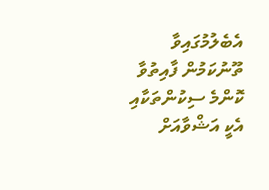އެބެލުމުގައިވާ ތޫނުކަމުން ފާއިތުވާ ކޮންމެ ސިކުންތަކާއި އެކީ އަޝްވާއަށް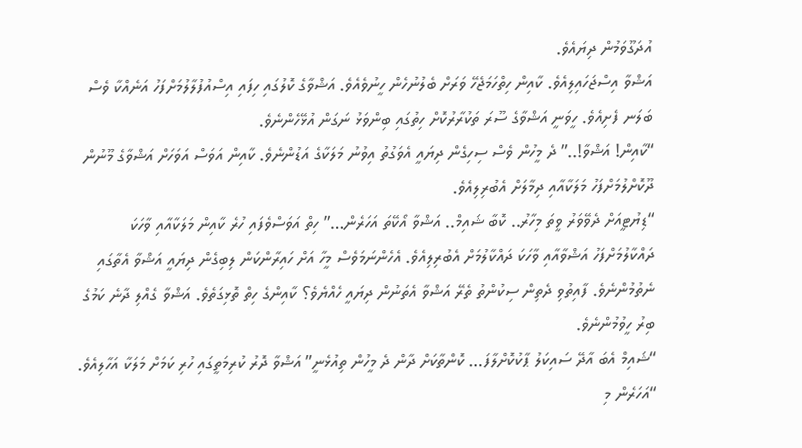އުދަގޫވަމުން ދިޔައެވެ.
އަޝްވާ އިސްޖަހައިލިއެވެ. ކާއިން ހިތްހަމަޖެހޭ ވަރަށް ބެލުނުހެން ހީނުވެއެވެ. އަޝްވާގެ ކޮލުގައި ހިފައި އިސްއުފުލާލުމަށްފަހު އަނެއްކާ ވެސް ބަލަނ ފެށިއެވެ. ހީވަނީ އަޝްވާގެ ސޫރަ ތަކުރާރުކޮށް ހިތުގައި ބިންވަޅު ނަގަން އުޅޭހެންނެވެ.
“ކާއިން! އަޝްވާ!..” ދެ މީހުން ވެސް ސިހިގެން ދިޔައީ އެވަގުތު އިވުނު މަލަކާގެ އަޑުންނެވެ. ކާއިން އަވަސް އަވަހަށް އަޝްވާގެ މޫނުން ދޫކޮށްލުމަށްފަހު މަލަކާއާއި ދިމާލަށް އެބުރިލިއެވެ.
“ޑިޔުޓީއަށް ދެވޭވަރު ވީތަ މިހާރު.. ކޮބާ ޝައިމް.. އަޝްވާ އޯކޭތަ އަހަރެން…” ހިތް އަވަސްވެފައި ހުރެ ކާއިން މަލަކާއާއި ވާހަކަ ދައްކާލުމަށްފަހު އަޝްވާއާއި ވާހަކަ ދައްކާލުމަށް އެބުރިލިއެވެ. އެހެންނަމަވެސް މީހާ އަށް ހައިރާންކަން ލިބިގެން ދިޔައީ އަޝްވާ އެތާގައި ނެތުމުންނެވެ. ފާއިތުވި ދެތިން ސިކުންތު ތެރޭ އަޝްވާ އެތަނުން ދިޔައީ ހެއްޔެވެ؟ ކާއިންގެ ހިތް ތޮޅިގަތެވެ. އަޝްވާ ގެއްލި ދާނެ ކަމުގެ ބިރު ހީވުމުންނެވެ.
“ޝައިމް އެބަ އާދޭ ސައިކަލު ޕާކުކޮށްލާފަ… ކޮންތާކަށް ދާން ދެ މީހުން ތިއުޅެނީ” އަޝްވާ ދޮރު ކުރިމަތީގައި ހުރި ކަމަށް މަލަކާ އަހާލިއެވެ.
“އަހަރެން މި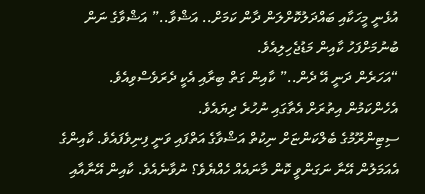އުޅެނީ މީހަކާއި ބައްދަލުކޮށްލަން ދާން ކަމަށް.. އަޝްވާ..” އަޝްވާގެ ނަން ބުނުމަށްފަހު ކާއިން މަޑުޖެހިލިއެވެ.
“އަހަރެން ދަނީ އޭ ދެން..” ކާއިން ގަތް ބިރާއި އެކީ ދެރަވެސްވިއެވެ. އެހެންކަމުން އިތުރަށް އެތާގައި ނުހުރެ ދިޔައެވެ.
ސިޓިންރޫމުގެ ބެލްކަންޏަށް ނިކުތް އަޝްވާގެ އަތްފައި ވަނީ ފިނިވެފައެވެ. ކާއިންގެ އެއަމަލުން އޭނާ ނަގަންވީ ކޮން މާނައެއް ހެއްޔެވެ؟ ނުވާނެއެވެ. ކާއިން އޭނާއާއި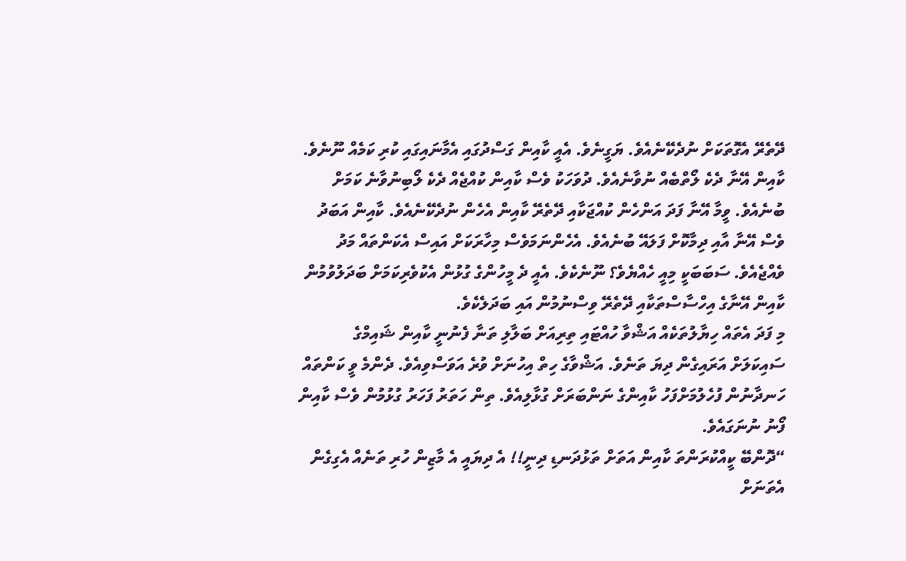ދޭތެރޭ އެގޮތަކަށް ނުދެކޭނެއެވެ. ޔަގީނެވެ. އެއީ ކާއިން ގަސްދުގައި އެމާނައިގައި ކުރި ކަމެއް ނޫނެވެ. ކާއިން އޭނާ ދެކެ ލޯތްބެއް ނުވާނެއެވެ. ދުވަހަކު ވެސް ކާއިން ކުއްޖެއް ދެކެ ލޯބިނުވާނެ ކަމަށް ބުނެއެވެ. ވީމާ އޭނާ ފަދަ އަންހެން ކުއްޖަކާއި ދޭތެރޭ ކާއިން އެހެން ނުދެކޭނެއެވެ. ކާއިން އަބަދު ވެސް އޭނާ އާއި ދިމާކޮށް ފަލައޭ ބުނެއެވެ. އެހެންނަމަވެސް މިހާރަކަށް އައިސް އެކަންތައް މަދު ވެއްޖެއެވެ. ސަބަބަކީ މިއީ ހެއްޔެވެ؟ ނޫނެކެވެ. އެއީ ދެ މީހުންގެ ގުޅުން އެކުވެރިކަމަށް ބަދަލުވުމުން ކާއިން އޭނާގެ އިހްސާސްތަކާއި ދޭތެރޭ ވިސްނުމުން އައި ބަދަލެކެވެ.
މި ފަދަ އެތައް ހިޔާލުތަކެއް އަޝްވާ ހުއްޓައި ތިރިއަށް ބަލާލި ތަނާ ފެނުނީ ކާއިން ޝައިމްގެ ސައިކަލަށް އަރައިގެން ދިޔަ ތަނެވެ. އަޝްވާގެ ހިތް އިހުނަށް ވުރެ އަވަސްވިއެވެ. ދެންމެ ވީ ކަންތައް ހަނދާނުން ފުހެލުމަށްފަހު ކާއިންގެ ނަންބަރަށް ގުޅާލިއެވެ. ތިން ހަތަރު ފަހަރު ގުޅުމުން ވެސް ކާއިން ފޯނު ނުނަގައެވެ.
“ދޮންބޭ ކީއްކުރަންތަ ކާއިން އަތަށް ތަޅުދަނޑި ދިނީ!! އެ ދިޔައީ އެ މާޒިން ހުރި ތަނެއް އެގިގެން އެތަނަށް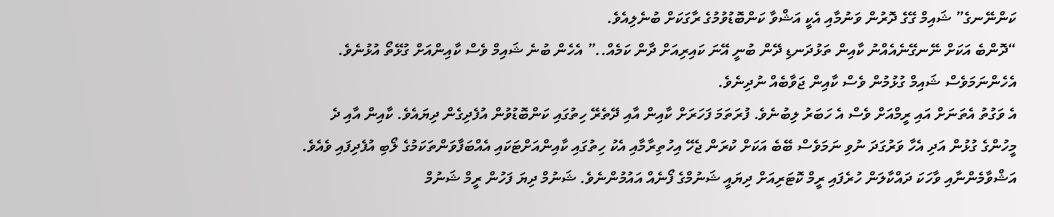ކަންނޭނގެ” ޝައިމް ގޭގެ ދޮރުން ވަނުމާއި އެކީ އަޝްވާ ކަންބޮޑުވުމުގެ ރާގަކަށް ބުނެލިއެވެ.
“ދޮންބެ އަކަށް ނޭނގޭނެއެއްނު ކާއިން ތަޅުދަނޑި ދޭން ބުނީ އޭނަ ކައިރިއަށް ދާން ކަމެއް..” އެހެން ބުނެ ޝައިމް ވެސް ކާއިންއަށް ގުޅޭތޯ އުޅުނެވެ. އެހެންނަމަވެސް ޝައިމް ގުޅުމުން ވެސް ކާއިން ޖަވާބެއް ނުދިނެވެ.
އެ ވަގުތު އެތަނަށް އައި ރީމްއަށް ވެސް އެ ހަބަރު ލިބުނެވެ. ފުރަތަމަ ފަހަރަށް ކާއިން އާއި ދޭތެރޭ ހިތުގައި ކަންބޮޑުވުން އުފެދިގެން ދިޔައެވެ. ކާއިން އާއި ދެ މީހުންގެ ގުޅުން އަދި އެހާ ވަރުގަދަ ނުވި ނަމަވެސް ބޭބެ އަކަށް ކުރަން ޖެހޭ އިހުތިރާމާއި އެކު ހިތުގައި ކާއިންއަށްޓަކައި އެއްބަފާވަންތަކަމުގެ ލޯބި އުފެދިފައި ވެއެވެ.
އަޝްވާމެންނާއި ވާހަކަ ދައްކާލަން ހުރެފައި ރީމް ކޮޓަރިއަށް ދިޔައީ ޝަނުމްގެ ފޯނެއް އައުމުންނެވެ. ޝަނުމް ދިޔަ ފަހުން ރީމް ޝަނުމް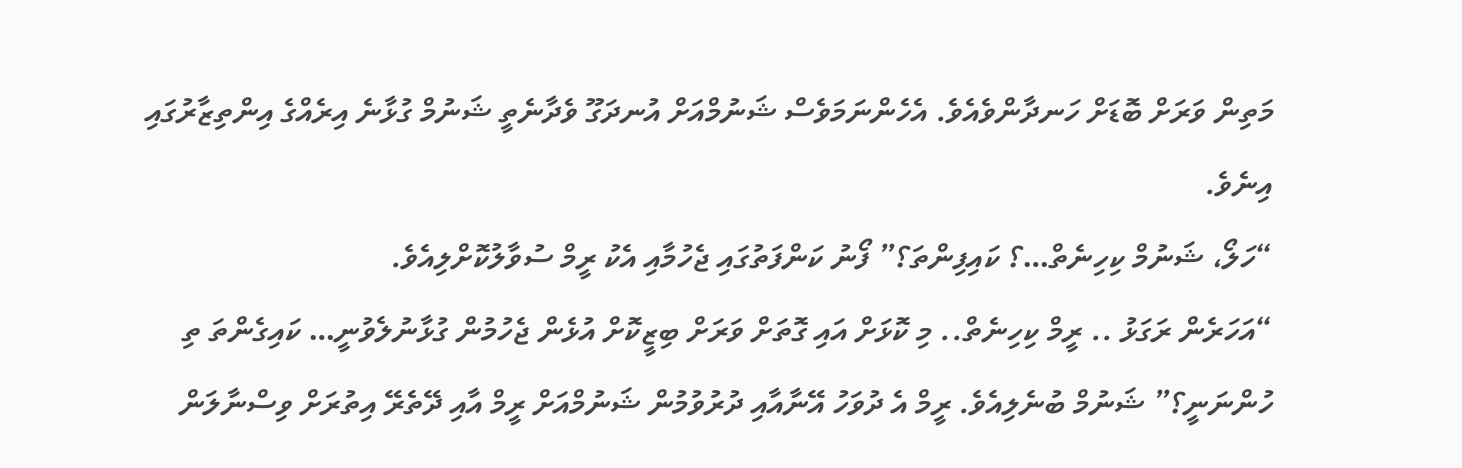މަތިން ވަރަށް ބޮޑަށް ހަނދާންވެއެވެ. އެހެންނަމަވެސް ޝަނުމްއަށް އުނދަގޫ ވެދާނެތީ ޝަނުމް ގުޅާނެ އިރެއްގެ އިންތިޒާރުގައި އިނެވެ.
“ހަލޯ، ޝަނުމް ކިހިނެތް…؟ ކައިފިންތަ؟” ފޯނު ކަންފަތުގައި ޖެހުމާއި އެކު ރީމް ސުވާލުކޮށްލިއެވެ.
“އަހަރެން ރަގަޅު .. ރީމް ކިހިނެތް.. މި ކޮޅަށް އައި ގޮތަށް ވަރަށް ބިޒީކޮށް އުޅެން ޖެހުމުން ގުޅާނުލެވުނީ… ކައިގެންތަ ތި ހުންނަނީ؟” ޝަނުމް ބުނެލިއެވެ. ރީމް އެ ދުވަހު އޭނާއާއި ދުރުވުމުން ޝަނުމްއަށް ރީމް އާއި ދޭތެރޭ އިތުރަށް ވިސްނާލަން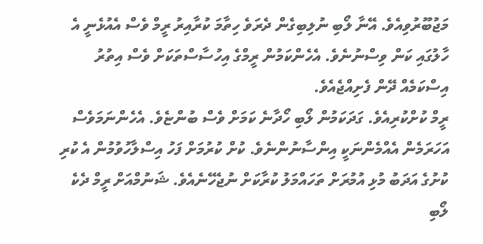މަޖުބޫރުވިއެވެ. އޭނާ ލޯބި ނުލިބިގެން ދެރަވެ ހިތާމަ ކުރާއިރު ރީމް ވެސް އެއުޅެނީ އެ ހާލުގައި ކަން ވިސްނުނެވެ. އެހެންކަމުން ރީމްގެ އިހުސާސްތަކަށް ވެސް އިތުރު އިސްކަމެއް ދޭން ފެށިއްޖެއެވެ.
ރީމް ކުށްކުރިއެވެ. ގަދަކަމުން ލޯބި ހޯދާނެ ކަމަށް ވެސް ބުންޏެވެ. އެހެންނަމަވެސް އަހަރަމެން އެއްމެންނަކީ އިންސާނުންނެވެ. ކުށް ކުރުމަށް ފަހު އިސްލާހުވުމުން އެ ކުރި ކުށުގެ އަދަބު މުޅި އުމުރަށް ތަހައްމަލު ކުރާކަށް ނުޖެހޭނެއެވެ. ޝަނުމްއަށް ރީމް ދެކެ ލޯބި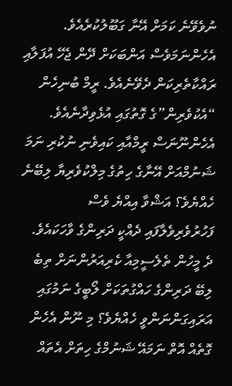ނުވެވޭނެ ކަމަށް އޭނާ ގަބޫލުކުރެއެވެ. އެހެންނަމަވެސް އަންބަކަށް ދޭން ޖެހޭ އުފަލާއި ރައްކާތެރިކަން ދެވޭނެއެވެ. ރީމް ބުނިހެން “އެކުވެރިން”ގެ ގޮތުގައި އުޅެވިދާނެއެވެ.
އެހެންނޫނަސް ރީމްއާއި ކައިވެނި ނުކުރި ނަމަ ޝަނުމްއަށް އޭނާގެ ހިތުގެ މިލްކުވެރިޔާ ލިބޭނެ ހެއްޔެވެ؟ އަޝްވާ އިއްޔެ ވެސް ފަހުރުވެރިވެލާފައި ދެއްކީ ދަރިންގެ ވާހަކައެވެ. ދެ މީހުން ތެލެސީމިއާ ކެރިއަރުންނަށް ތިބެ ލިބޭ ދަރިންގެ ހައްގުތަކަށް ލޯބީގެ ނަމުގައި އަރައިގަންނަންވީ ހެއްޔެވެ؟ މި ނޫން އެހެން ގޮތެއް އޮތް ނަމައޭ ޝަނުމްގެ ހިތަށް އެތައް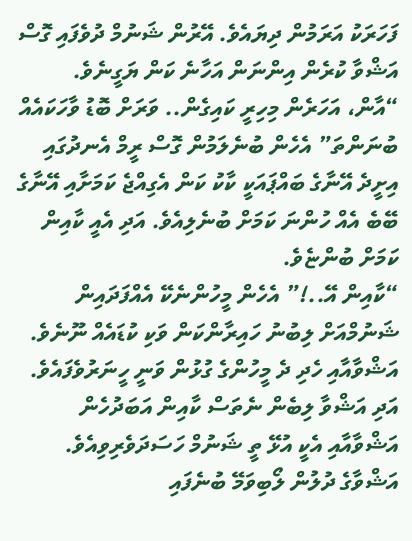ފަހަރަކު އަރަމުން ދިޔައެވެ. އޭރުން ޝަނުމް ދުވެފައި ގޮސް އަޝްވާ ކުރެން އިންނަން އަހާނެ ކަން ޔަގީނެވެ.
“އާން، އަހަރެން މިހިރީ ކައިގެން.. ވަރަށް ބޮޑު ވާހަކައެއް ބުނަންތަ” އެހެން ބުނެލަމުން ގޮސް ރީމް އެނދުގައި އިށީދެ އޭނާގެ ބައްޕައަކީ ކާކު ކަން އެގިއްޖެ ކަމަށާއި އޭނާގެ ބޭބެ އެއް ހުންނަ ކަމަށް ބުނެލިއެވެ. އަދި އެއީ ކާއިން ކަމަށް ބުންޏެވެ.
“ކާއިން އޭ..!” އެހެން މީހުންނެކޭ އެއްފަދައިން ޝަނުމްއަށް ލިބުނު ހައިރާންކަން ވަކި ކުޑައެއް ނޫނެވެ. އަޝްވާއާއި ހެދި ދެ މީހުންގެ ގުޅުން ވަނީ ހީނަރުވެފައެވެ. އަދި އަޝްވާ ލިބެން ނެތަސް ކާއިން އަބަދުހެން އަޝްވާއާއި އެކީ އުޅޭ ތީ ޝަނުމް ހަސަދަވެރިވިއެވެ. އަޝްވާގެ ދުލުން ލޯބިވަމޭ ބުނެފައި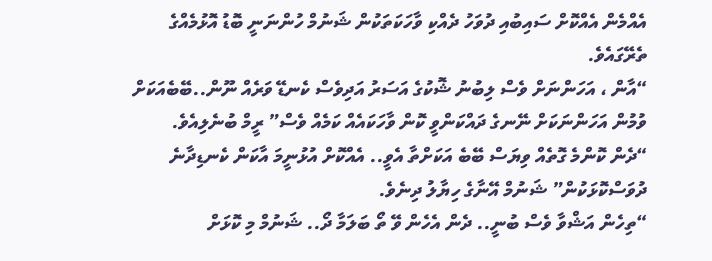އެއްމެން އެއްކޮށް ސައިބުއި ދުވަހު ދެއްކި ވާހަކަތަކުން ޝަނުމް ހުންނަނީ ބޮޑު އޮޅުމެއްގެ ތެރޭގައެވެ.
“އާން ، އަހަންނަށް ވެސް ލިބުނު ޝޮކުގެ އަސަރު އަދިވެސް ކެނޑޭ ވަރެއް ނޫން..ބޭބެއަކަށް ވުމުން އަހަންނަކަށް ނޭނގެ ދައްކަންވީ ކޮން ވާހަކައެއް ކަމެއް ވެސް” ރީމް ބުނެލިއެވެ.
“ދެން ކޮންމެ ގޮތެއް ވިޔަސް ބޭބެ އަކަށްތާ އެވީ.. އެއްކޮށް އުޅުނީމަ އާކަން ކެނޑިދާނެ ދުވަސްކޮޅަކުން” ޝަނުމް އޭނާގެ ހިޔާލު ދިނެވެ.
“ތިހެން އަޝްވާ ވެސް ބުނީ.. ދެން އެހެން ވޭ ތޯ ބަލަމާ ދޯ.. ޝަނުމް މި ކޮޅަށް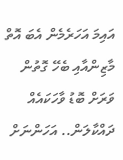އައިމަ އަހަރެމެން އެބަ އޮތް މާޒިންއާއި ބެހޭ ގޮތުން ވަރަށް ބޮޑު ވާހަކައެއް ދައްކާލަން.. އަހަންނަށް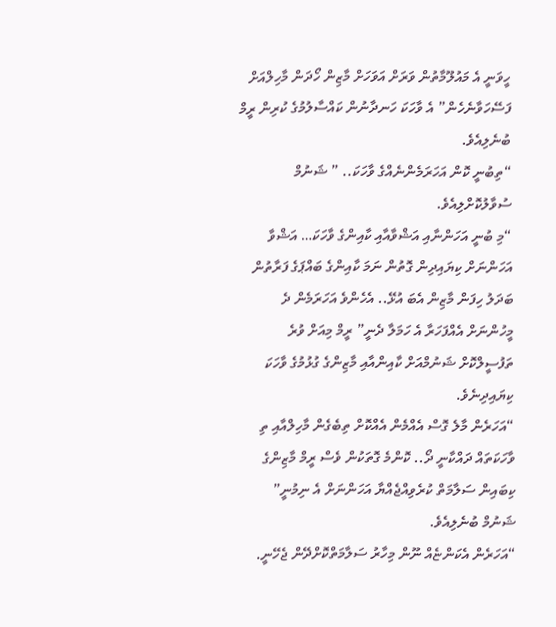ހީވަނީ އެ މައުލޫމާތުން ވަރަށް އަވަހަށް މާޒިން ހޯދަން މާހިލްއަށް ފަސޭހަވާނެހެން” އެ ވާހަކަ ހަނދާނުން ކައްސާލުމުގެ ކުރިން ރީމް ބުނެލިއެވެ.
“ތިބުނީ ކޮން އަހަރަމެންނެއްގެ ވާހަކަ.. ” ޝަނުމް ސުވާލުކޮށްލިއެވެ.
“މި ބުނީ އަހަންނާއި އަޝްވާއާއި ކާއިންގެ ވާހަކަ… އަޝްވާ އަހަންނަށް ކިޔައިދިން ގޮތުން ނަމަ ކާއިންގެ ބައްޕަގެ ފަރާތުން ބަދަލު ހިފަން މާޒިން އެބަ އުޅޭ.. އެހެންވެ އަހަރަމެން ދެ މީހުންނަށް އެއްފަހަރާ އެ ހަމަލާ ދެނީ” ރީމް މިއަށް ވުރެ ތަފުސީލްކޮށް ޝަނުމްއަށް ކާއިންއާއި މާޒިންގެ ގުޅުމުގެ ވާހަކަ ކިޔައިދިނެވެ.
“އަހަރެން މާލެ ގޮސް އެއްމެން އެއްކޮށް ތިބެގެން މާހިލްއާއި ތި ވާހަކަތައް ދައްކާނީ ދޯ.. ކޮންމެ ގޮތަކުން ވެސް ރީމް މާޒިންގެ ކިބައިން ސަލާމަތް ކުރެވިއްޖެއްޔާ އަހަންނަށް އެ ނިމުނީ” ޝަނުމް ބުނެލިއެވެ.
“އަހަރެން އެކަންޏެއް ނޫން މިހާރު ސަލާމަތްކޮށްދޭން ޖެހޭނީ.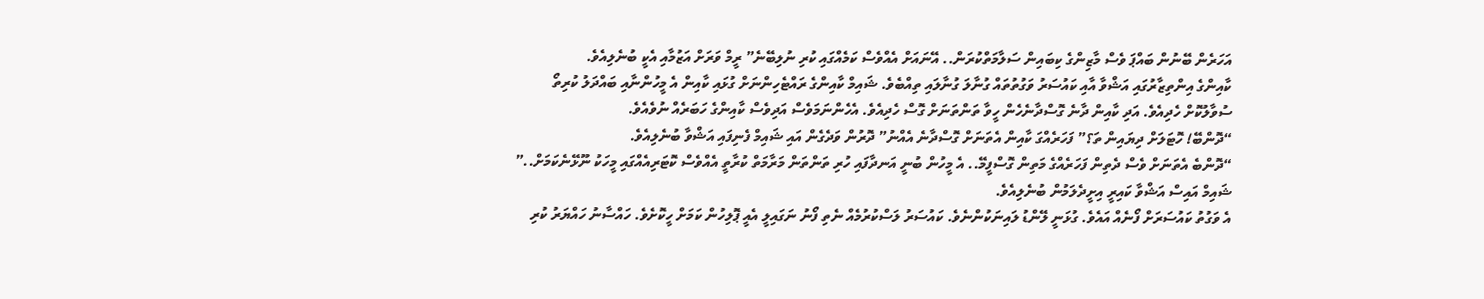އަހަރެން ބޭނުން ބައްޕަ ވެސް މާޒިންގެ ކިބައިން ސަލާމަތްކުރަން.. އޭނައަށް އެއްވެސް ކަމެއްގައި ކުރި ނުލިބޭނެ” ރީމް ވަރަށް އަޒުމާއި އެކީ ބުނެލިއެވެ.
ކާއިންގެ އިންތިޒާރުގައި އަޝްވާ އާއި ކައުސަރު ވަގުތުތައް ގުނާލަ ގުނާލައި ތިއްބެވެ. ޝައިމް ކާއިންގެ ރައްޓެހިންނަށް ގުޅައި ކާއިން އެ މީހުންނާއި ބައްދަލު ކުރިތޯ ސުވާލުކޮށް ހެދިއެވެ. އަދި ކާއިން ދާނެ ގޮސްދާނެހެން ހީވާ ތަންތަނަށް ގޮސް ހެދިއެވެ. އެހެންނަމަވެސް އަދިވެސް ކާއިންގެ ހަބަރެއް ނުވެއެވެ.
“ދޮންބޭ! ހޮޓަލަށް ދިޔައިން ތަ؟” ފަހަރެއްގަ ކާއިން އެތަނަށް ގޮސްދާނެ އެއްނު” ދޮރުން ވަދެގެން އައި ޝައިމް ފެނިފައި އަޝްވާ ބުނެލިއެވެ.
“ދޮންބެ އެތަނަށް ވެސް ދެތިން ފަހަރެއްގެ މަތިން ގޮސްފީމޭ.. އެ މީހުން ބުނީ އަނދާފައި ހުރި ތަންތަން މަރާމަތް ކުރާތީ އެއްވެސް ކޮޓަރިއެއްގައި މީހަކު ނޫޅޭނެކަމަށް..” ޝައިމް އައިސް އަޝްވާ ކައިރީ އިށީދެލަމުން ބުނެލިއެވެ.
އެ ވަގުތު ކައުސަރަށް ފޯނެއް އައެވެ. ގުޅަނީ ލޭންޑު ލައިނަކުންނެވެ. ކައުސަރު ލަސްކުރުމެއް ނެތި ފޯނު ނަގައިލީ އެއީ ޕޮލިހުން ކަމަށް ހީކޮށެވެ. ހައްސާނު ހައްޔަރު ކުރި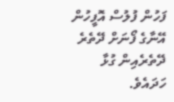ފަހުން ފުލުސް އޮފީހުން އޭނާގެ ފޯނަށް ދޭތެރެ ދޭތެރެއިން ގުޅާ ހަދައެވެ.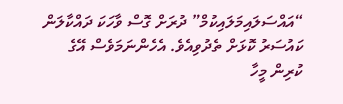“އައްސަލައިމަލައިކުމް” ދުރަށް ގޮސް ވާހަކަ ދައްކާލަން ކައުސަރު ކޮޅަށް ތެދުވިއެވެ. އެހެންނަމަވެސް އޭގެ ކުރިން މީހާ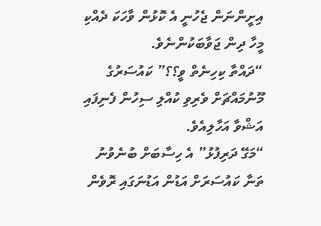އިށީންނަން ޖެހުނީ އެ ކޮޅުން ވާހަކަ ދެއްކި މީހާ ދިން ޖަވާބަކުންނެވެ.
“ދައްތާ ކިހިނެތް ވީ؟؟” ކައުސަރުގެ މޫނުމައްޗަށް ވެރިވި ކުއްލި ސިހުން ފެނިފައި އަޝްވާ އަހާލިއެވެ.
“މަގޭ ދަރިފުޅު” އެ ހިސާބަށް ބުނެވުނު ތަނާ ކައުސަރަށް އަޑުން އަޑުނަގައި ރޮވެން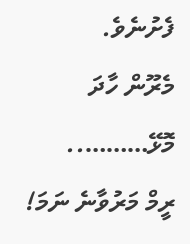ފެށުނެވެ.
މެރޫން ހާދަ މޮޅޭ………..
ރީމް މަރުވާނެ ނަމަ!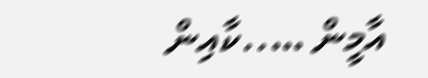އާމީން …..ކާއިން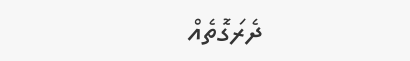ދެރަގޮތެއް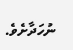ނުހަދާށެވެ.